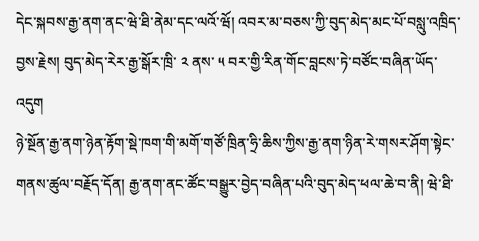དེང་སྐབས་རྒྱ་ནག་ནང་ཝེ་ཐི་ནེམ་དང་ལའོ་ཝོ། འབར་མ་བཅས་ཀྱི་བུད་མེད་མང་པོ་བསླུ་འཁྲིད་བྱས་རྗེས། བུད་མེད་རེར་རྒྱ་སྒོར་ཁྲི་ ༢ ནས་ ༥ བར་གྱི་རིན་གོང་བླངས་ཏེ་བཙོང་བཞིན་ཡོད་འདུག
ཉེ་སྔོན་རྒྱ་ནག་ཉེན་རྟོག་སྡེ་ཁག་གི་མགོ་གཙོ་ཁྲིན་ཧྲི་ཆིས་ཀྱིས་རྒྱ་ནག་ཉིན་རེ་གསར་ཤོག་སྟེང་གནས་ཚུལ་བརྗོད་དོན། རྒྱ་ནག་ནང་ཚོང་བསྒྱུར་བྱེད་བཞིན་པའི་བུད་མེད་ཕལ་ཆེ་བ་ནི། ཝེ་ཐི་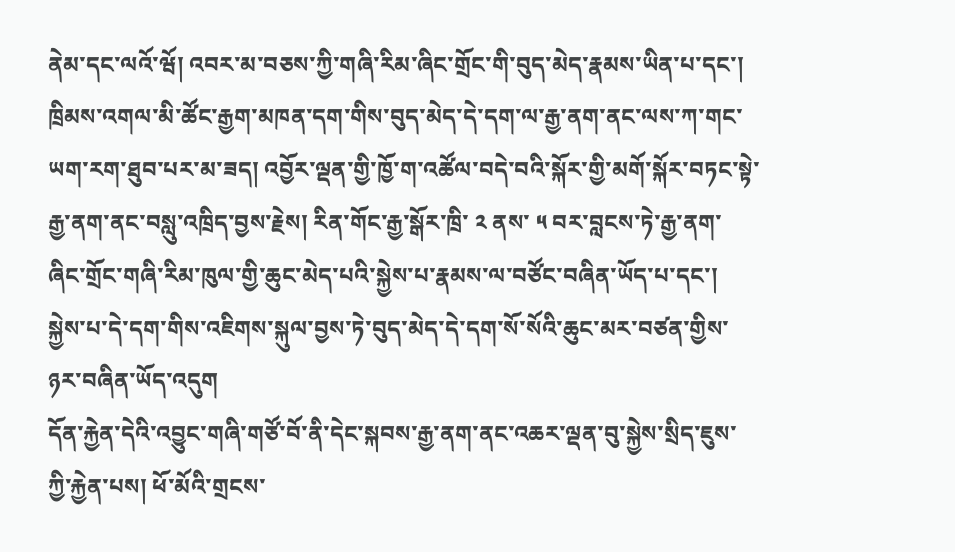ནེམ་དང་ལའོ་ཝོ། འབར་མ་བཅས་ཀྱི་གཞི་རིམ་ཞིང་གྲོང་གི་བུད་མེད་རྣམས་ཡིན་པ་དང་། ཁྲིམས་འགལ་མི་ཚོང་རྒྱག་མཁན་དག་གིས་བུད་མེད་དེ་དག་ལ་རྒྱ་ནག་ནང་ལས་ཀ་གང་ཡག་རག་ཐུབ་པར་མ་ཟད། འབྱོར་ལྡན་གྱི་ཁྱོ་ག་འཚོལ་བདེ་བའི་སྐོར་གྱི་མགོ་སྐོར་བཏང་སྟེ་རྒྱ་ནག་ནང་བསླུ་འཁྲིད་བྱས་རྗེས། རིན་གོང་རྒྱ་སྒོར་ཁྲི་ ༢ ནས་ ༥ བར་བླངས་ཏེ་རྒྱ་ནག་ཞིང་གྲོང་གཞི་རིམ་ཁུལ་གྱི་ཆུང་མེད་པའི་སྐྱེས་པ་རྣམས་ལ་བཙོང་བཞིན་ཡོད་པ་དང་། སྐྱེས་པ་དེ་དག་གིས་འཇིགས་སྐུལ་བྱས་ཏེ་བུད་མེད་དེ་དག་སོ་སོའི་ཆུང་མར་བཙན་གྱིས་ཉར་བཞིན་ཡོད་འདུག
དོན་རྐྱེན་དེའི་འབྱུང་གཞི་གཙོ་བོ་ནི་དེང་སྐབས་རྒྱ་ནག་ནང་འཆར་ལྡན་བུ་སྐྱེས་སྲིད་ཇུས་ཀྱི་རྐྱེན་པས། ཕོ་མོའི་གྲངས་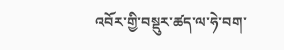འབོར་གྱི་བསྡུར་ཚད་ལ་ཧེ་བག་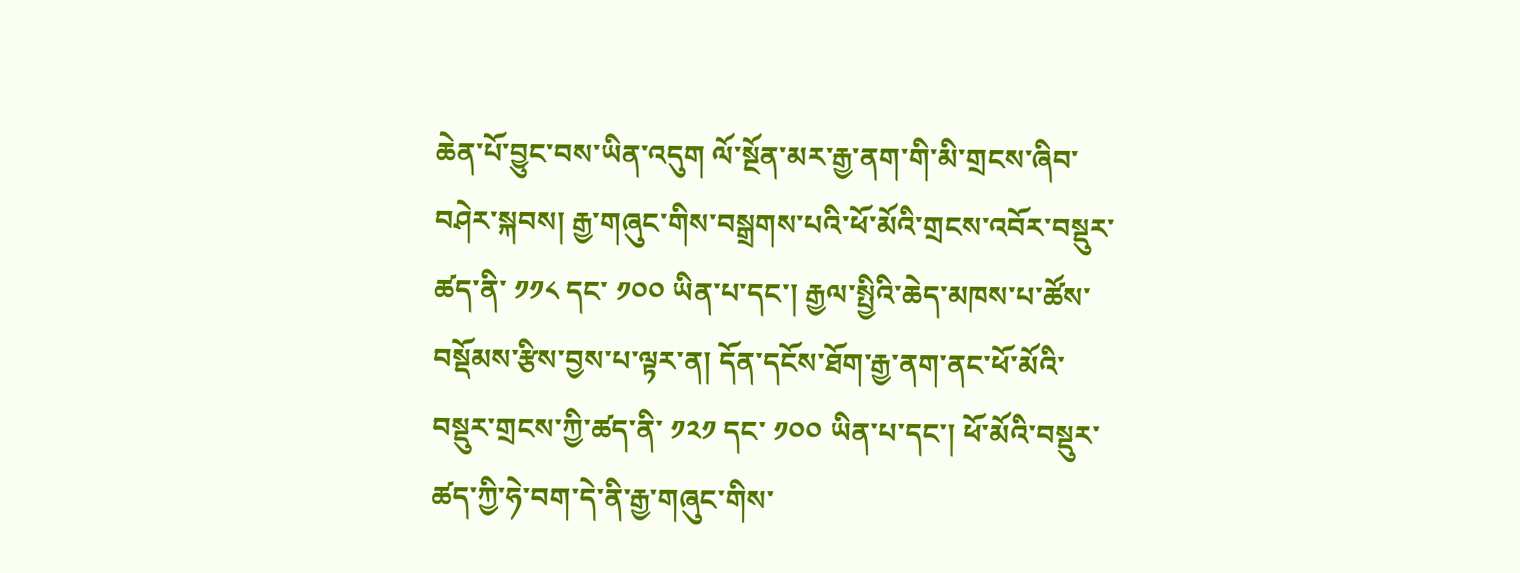ཆེན་པོ་བྱུང་བས་ཡིན་འདུག ལོ་སྔོན་མར་རྒྱ་ནག་གི་མི་གྲངས་ཞིབ་བཤེར་སྐབས། རྒྱ་གཞུང་གིས་བསྒྲགས་པའི་ཕོ་མོའི་གྲངས་འབོར་བསྡུར་ཚད་ནི་ ༡༡༨ དང་ ༡༠༠ ཡིན་པ་དང་། རྒྱལ་སྤྱིའི་ཆེད་མཁས་པ་ཚོས་བསྡོམས་རྩིས་བྱས་པ་ལྟར་ན། དོན་དངོས་ཐོག་རྒྱ་ནག་ནང་ཕོ་མོའི་བསྡུར་གྲངས་ཀྱི་ཚད་ནི་ ༡༢༡ དང་ ༡༠༠ ཡིན་པ་དང་། ཕོ་མོའི་བསྡུར་ཚད་ཀྱི་ཧེ་བག་དེ་ནི་རྒྱ་གཞུང་གིས་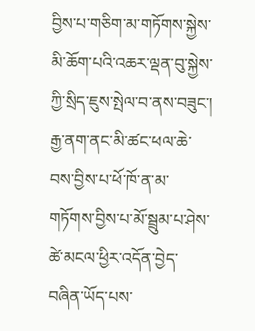བྱིས་པ་གཅིག་མ་གཏོགས་སྐྱེས་མི་ཆོག་པའི་འཆར་ལྡན་བུ་སྐྱེས་ཀྱི་སྲིད་ཇུས་སྤེལ་བ་ནས་བཟུང་། རྒྱ་ནག་ནང་མི་ཚང་ཕལ་ཆེ་བས་བྱིས་པ་ཕོ་ཁོ་ན་མ་གཏོགས་བྱིས་པ་མོ་སྦྲུམ་པ་ཤེས་ཚེ་མངལ་ཕྱིར་འདོན་བྱེད་བཞིན་ཡོད་པས་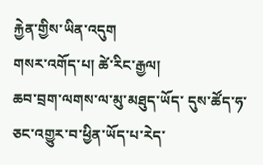རྐྱེན་གྱིས་ཡིན་འདུག
གསར་འགོད་པ། ཚེ་རིང་རྒྱལ།
ཆབ་བྲག་ལགས་ལ་མུ་མཐུད་ཡོད་ དུས་ཚོད་ཧ་ཅང་འགྱུར་བ་ཕྱིན་ཡོད་པ་རེད་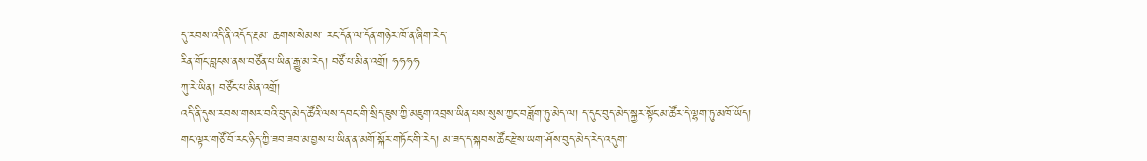དུ་རབས་འདི་ནི་འདོད་རྔམ་ ཆགས་སེམས་ རང་དོན་ལ་དོན་གཉེར་ཁོ་ན་ཞིག་རེད་
རིན་གོང་བླངས་ནས་བཙོན་པ་ཡིན་རྒྱུ་མ་རེད། བཙོ་པ་མིན་འགྲོ། ཧཧཧཧ
ཀུ་རེ་ཡིན། བཙོང་པ་མིན་འགྲོ།
འདི་ནི་དུས་རབས་གསར་བའི་བུད་མེད་ཚོའི་ལས་དབང་གི་སྲིད་ཇུས་ཀྱི་མཇུག་འབྲས་ཡིན་པས་སུས་ཀྱང་བཟློག་ཏུ་མེད་ལ། ད་དུང་བུད་མེད་སྐྱར་སྟོང་མ་ཚོར་དེ་ལྷག་ཏུ་མཁོ་ཡོད།
གང་ལྟར་གཙོ་བོ་རང་ཉིད་ཀྱི་ཟབ་ཟབ་མ་བྱས་པ་ཡིན་ན་མགོ་སྐོར་གཏོང་གི་རེད། མ་ཟད་ད་སྐབས་ཚོང་རྫེས་ཡག་ཤོས་བུད་མེད་རེད་འདུག་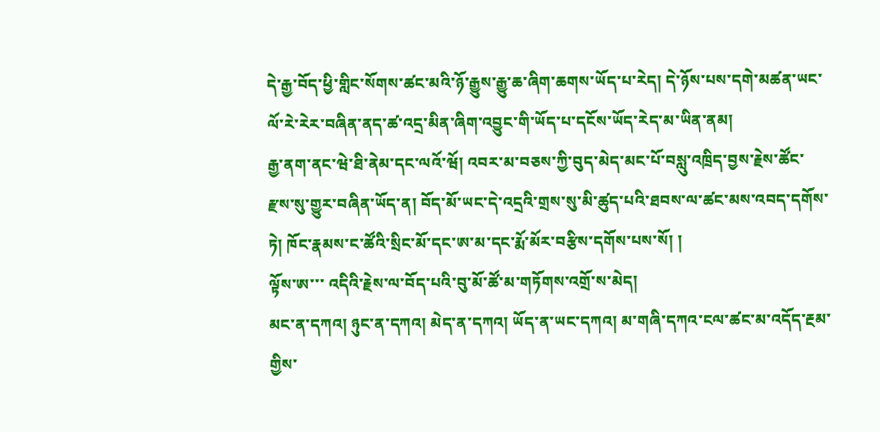དེ་རྒྱ་བོད་ཕྱི་གླིང་སོགས་ཚང་མའི་ཉོ་རྒྱུས་རྒྱུ་ཆ་ཞིག་ཆགས་ཡོད་པ་རེད། དེ་ཉོས་པས་དགེ་མཚན་ཡང་ལོ་རེ་རེར་བཞིན་ནད་ཚ་འདྲ་མིན་ཞིག་འབྱུང་གི་ཡོད་པ་དངོས་ཡོད་རེད་མ་ཡིན་ནམ།
རྒྱ་ནག་ནང་ཝེ་ཐི་ནེམ་དང་ལའོ་ཝོ། འབར་མ་བཅས་ཀྱི་བུད་མེད་མང་པོ་བསླུ་འཁྲིད་བྱས་རྗེས་ཚོང་རྫས་སུ་གྱུར་བཞིན་ཡོད་ན། བོད་མོ་ཡང་དེ་འདྲའི་གྲས་སུ་མི་ཚུད་པའི་ཐབས་ལ་ཚང་མས་འབད་དགོས་ཏེ། ཁོང་རྣམས་ང་ཚོའི་སྲིང་མོ་དང་ཨ་མ་དང་རྨོ་མོར་བརྩིས་དགོས་པས་སོ། །
ལྟོས་ཨ་་་ འདིའི་རྗེས་ལ་བོད་པའི་བུ་མོ་ཚོ་མ་གཏོགས་འགྲོ་ས་མེད།
མང་ན་དཀའ། ཉུང་ན་དཀའ། མེད་ན་དཀའ། ཡོད་ན་ཡང་དཀའ། མ་གཞི་དཀའ་ངལ་ཚང་མ་འདོད་རྔམ་གྱིས་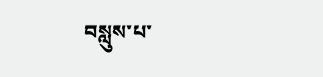བསླུས་པ་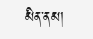མིན་ནམ།